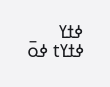ߦߙߌ
ߦߙߌt ߦߋ߫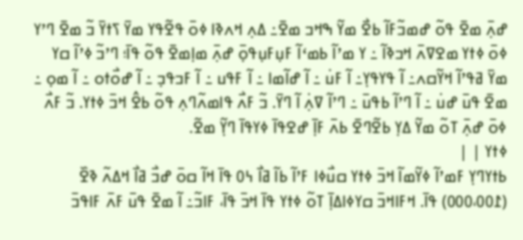ߝߍ߲߫ ߘߐ߫ ߟߋ߬ ߝߘߏ߬ߓߊ߬ ߕߐ߯ ߘߌ߬ ߒߞߏ ߘߐ߫߸ ߡߍ߲ ߞߍߢߊ ߦߋ߫ ߟߐ߬ߟߌ ߘߌ߫ ߖߙߌ߫ ߏ߬ ߘߐ߫ ߣߴߌ ߦߋ߫ ߦߙߌ ߘߐߜߍ߫ ߞߏߢߊ߬ ߸ ߌ ߘߴߊ߬ ߕߘߵߊ߬ ߓߎ߲ߓߎ߲ߟߋ߲߫ ߝߍ߲߫ ߘߊ߲ߘߐ߫ ߟߋ߬ ߟߊ߫؛ ߣߴߏ߬ ߦߴߊ߬ ߛߌ ߘߌ߫ ߥߟߴߊ߬ ߞߌ߬ߛߍ߸ ߊ߬ ߟߌߟߌ߲߸ ߊ߬ ߓߎ߭ ߸ ߊ߬ ߝߊ߬ߘߊ ߸ ߊ߬ ߓߟߎ ߸ ߊ߬ ߓߏߟߏ߲ ߸ ߊ߬ ߝߋ߯ߙߋ ߸ ߊ߬ ߘߋ߲ ߸ ߘߐ߫ ߟߎ߫ ߝߎ߭ ߸ ߊ߬ ߣߴߊ߬ ߕߟߎ߫ ߸ ߣߴߊ߬ ߜߍ߲߭ ߊ߬ ߣߌ߫. ߏ߬ ߓߍ߯ ߟߊߘߍ߬ߣߍ߲ ߟߋ߬ ߕߐ߮ ߞߏ߫ ߦߙߌ. ߏ߬ ߓߍ߯ ߦߋ߫ ߝߍ߲߫ ߠߋ߬ ߘߌ߬ ߡߌ߲ ߕߐ߬ߣߐ߫ ߕߍ߫ ߓߊ߲߫ ߝߐߟߊ߫ ߦߌߟߊ߫ ߣߌ߲߬ ߘߐ߬.
ߦߙߌ | |
ߕߙߌߣߌ߲ ߓߘߴߊ߬ ߦߌ߬ߘߊ߬ ߞߏ߫ ߦߙߌ ߛߎ߯ߦߊ ߓߴߊ߬ ߕߊ߬ ߥߊ߯ ߆߀ ߟߊ߫ ߞߊ߬ ߛߋ߫ ߝߏ߯ ߥߊ߯ ߞߡߍ߬ ߢߐ߰ (߁߀߀،߀߀߀) ߟߊ߫. ߞߓߊߞߏ߫ ߛߌߦߊߡߊ߲߫ ߠߋ߬ ߦߙߌ ߟߊ߫ ߞߏ߫ ߟߊ߫، ߓߊߏ߬߸ ߊ߬ ߘߐ߫ ߟߎ߫ ߓߍ߫ ߓߊߟߏ߫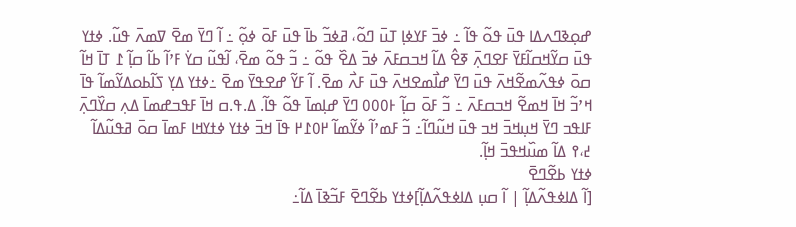ߝߋ߲ߢߣߍߡߊ ߟߎ߫ ߟߋ߬ ߟߊ߬ ߸ ߦߏ߫ ߓߌߦߊ߲ ߠߎ߫ ߣߋ߬، ߥߦߏ߬ ߕߊ߫ ߟߎ߫ ߓߋ߫ ߦߋ߲߬ ߸ ߊ߬ ߣߌ߫ ߘߐ߫ ߜߘߍ߫ ߟߎ߬. ߦߙߌ ߟߎ߫ ߛߌ߬ߞߛߊ߬ߓߌ߫ ߓߐߣߍ߲߫ ߧߐ߮ ߡߊ߬ ߞߏߛߓߍ߫ ߦߏ߫ ߡߐ߰ ߟߋ߬ ߸ ߏ߬ ߟߋ߬ ߘߐ߫، ߊ߬ߟߎ߬ ߛߌ߭ ߓߴߊ߬ ߕߊ߬ ߛߊ߲߬ ߁ ߠߊ߫ ߞߊ߬ ߛߋ߫ ߦߟߍ߬ߘߐ߬ߞߍ߫ ߟߎ߫ ߣߌ߫ ߝߊ߯ߘߐߞߍ߫ ߟߎ߫ ߓߍ߯ ߘߐ߫. ߊ߬ ߓߌ߬ ߝߐߟߌ߫ ߘߐ߫ ߸ߦߙߌ ߡߌ߲ ߖߊ߬ߕߋߡߌ߬ߘߊ߬ ߟߊ߫ ߞߴߏ߬ ߞߊ߫ ߞߘߐ߬ ߞߏߛߓߍ߫ ߸ ߏ߬ ߓߋ߫ ߛߊ߲߬ ߅߀߀߀ ߣߌ߫ ߝߊ߲ߘߊ߫ ߟߋ߬ ߟߊ߬. ߡ.ߟ.ߛ ߞߊ߫ ߓߟߏߝߘߊ߫ ߡߍ߲ ߛߌ߰ߣߍ߲߫ ߓߊߟߏ ߣߌ߫ ߞߎ߲ߞߏ߫ ߞߏ ߟߎ߫ ߞߎ߬ߣߊ߬߸ ߏ߬ ߓߘߴߊ߬ ߦߌ߬ߘߊ߬ ߂߀߁߂ ߟߊ߫ ߞߏ߫ ߦߙߌ ߦߙߌߞߊ ߓߘߊ߫ ߛߋ߫ ߥߟߎ߬ߡߊ߬ ߄،߉ ߡߊ߬ ߘߎ߰ߞߟߏ߫ ߞߊ߲߬.
ߦߙߌ ߕߐ߬ߣߐ߫
[ߊ߬ ߡߊߦߟߍ߬ߡߊ߲߬ | ߊ߬ ߛߎ߲ ߡߊߦߟߍ߬ߡߊ߲߬]ߦߙߌ ߕߐ߬ߣߐ߫ ߓߏ߬ߢߊ߫ ߡߊ߬߸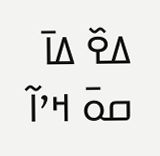ߡߐ߰ ߡߊ߫ ߛߋ߫ ߞߴߊ߬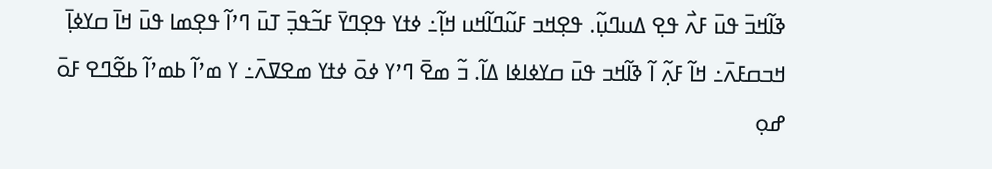ߢߊ߬ߞߏ߫ ߟߎ߫ ߓߍ߯ ߟߐ߲ ߡߎߣߎ߲߬. ߟߐ߲ߞߏ ߓߎ߬ߣߊ߬ߞߎ ߞߊ߲߬߸ ߦߙߌ ߟߐ߲ߣߌ߫ ߓߏ߬ߟߏ߲߫ ߠߎ߫ ߣߴߊ߬ ߟߐ߲ߘߊ ߟߎ߫ ߞߊ߫ ߛߌߦߊ߲߫ ߞߏߛߓߍ߫߸ ߞߊ߬ ߓߍ߲߬ ߊ߬ ߢߊ߬ߞߏ ߟߎ߫ ߛߌߦߊߦߊ ߡߊ߬. ߏ߬ ߘߐ߫ ߣߴߌ ߦߋ߫ ߦߙߌ ߘߐߜߍ߫߸ ߌ ߘߴߊ߬ ߕߘߴߊ߬ ߕߐ߬ߣߐ ߓߋ߫ ߝߋ߲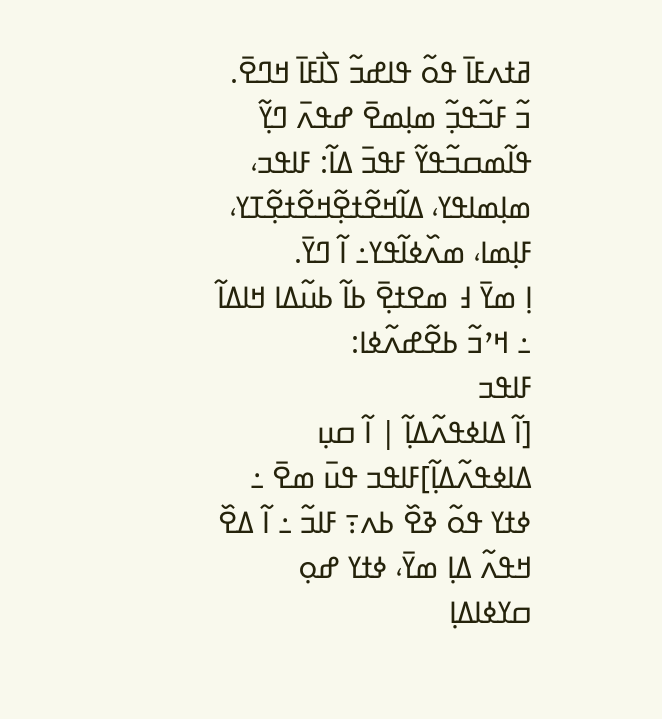ߥߙߍߓߊ߫ ߟߋ߬ ߟߊߝߏ߬ ߖߊ߯ߓߊ߫ ߞߣߐ߫. ߏ߬ ߓߏ߬ߟߏ߲߬ ߘߊ߲ߘߐ߫ ߝߟߍ߫ ߣߌ߲߬ ߟߊ߬ߘߛߏ߬ߟߌ߬ ߓߟߏ߫ ߡߊ߬: ߓߊߟߏ، ߘߊ߲ߘߊߟߌ، ߡߊ߬ߞߐ߬ߙߐ߲߬ߞߐ߬ߙߐ߲߬ߠߌ، ߓߊ߲ߘߊ، ߘߍ߰ߦߊ߬ߟߌ߸ ߊ߬ ߣߌ߫.
ߊ߲ ߘߌ߫ ߃ ߘߐߙߐ߲߫ ߕߊ߬ ߕߎ߬ߡߊ ߞߊߡߊ߬ ߸ ߞߴߏ߬ ߕߐ߬ߝߍ߬ߦߊ:
ߓߊߟߏ
[ߊ߬ ߡߊߦߟߍ߬ߡߊ߲߬ | ߊ߬ ߛߎ߲ ߡߊߦߟߍ߬ߡߊ߲߬]ߓߊߟߏ ߟߎ߫ ߘߐ߫ ߸ ߦߙߌ ߟߋ߬ ߢߐ߰ ߕߍ߹ ߓߊߏ߬ ߸ ߊ߬ ߡߐ߰ ߞߟߍ߬ ߡߊ߲ ߘߌ߫، ߦߙߌ ߝߋ߲ ߛߌߦߊߡߊ߲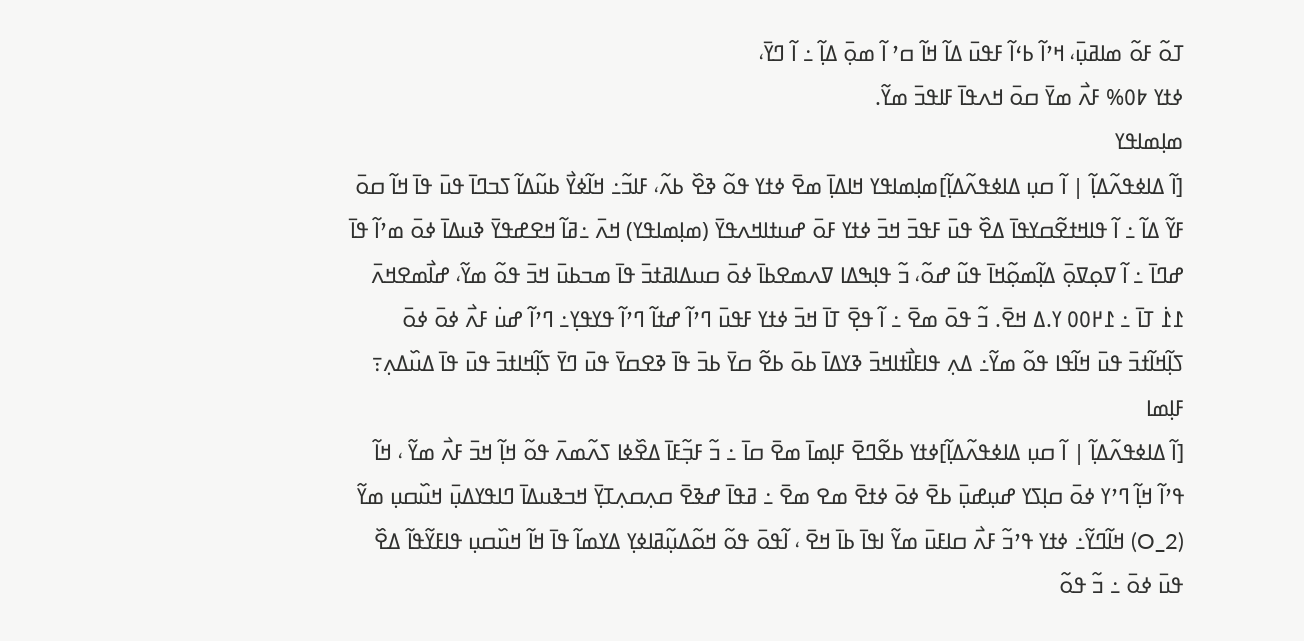ߠߋ߬ ߓߋ߬ ߘߊߥߎ߲߫، ߞߴߊ߬ ߕߵߊ߬ ߓߟߎ߫ ߡߊ߬ ߞߊ߬ ߛߴ ߊ߬ ߘߋ߲߫ ߡߊ߲߬ ߸ ߊ߬ ߣߌ߫،
ߦߙߌ ߈߀% ߓߍ߯ ߘߌ߫ ߛߋ߫ ߞߍߟߊ߫ ߓߊߟߏ߫ ߘߌ߬.
ߘߊ߲ߘߊߟߌ
[ߊ߬ ߡߊߦߟߍ߬ߡߊ߲߬ | ߊ߬ ߛߎ߲ ߡߊߦߟߍ߬ߡߊ߲߬]ߘߊ߲ߘߊߟߌ ߞߊߡߊ߲߫ ߘߐ߫ ߦߙߌ ߟߋ߬ ߢߐ߰ ߕߍ߬، ߓߊߏ߬߸ ߞߊ߬ߦߌ߯ ߕߎ߬ߡߊ߬ ߖߏߣߊ߫ ߟߎ߫ ߟߊ߫ ߞߊ߬ ߛߋ߫ ߓߌ߬ ߡߊ߬ ߸ ߊ߬ ߟߊߞߙߐ߬ߛߌߟߊ߫ ߡߐ߰ ߟߎ߫ ߓߟߏ߫ ߞߏ߫ ߦߙߌ ߓߋ߫ ߝߎߙߊߞߍߟߌ߫ (ߘߊ߲ߘߊߟߌ) ߞߍ߫ ߸ߥߊ߬ ߞߐߝߟߌ߫ ߢߎߡߊ߫ ߦߋ߫ ߘߴߊ߬ ߟߊ߫ ߝߣߊ߫ ߸ ߊ߬ ߜߋ߲ߜߋ߲߫ ߡߊ߲߬ߘߋ߲߬ߞߊ߫ ߟߎ߬ ߝߋ߬، ߏ߬ ߟߊ߲ߒߡߊ ߜߍߘߐߕߊ߫ ߦߋ߫ ߛߎߡߊߥߙߏ߫ ߟߊ߫ ߘߏߕߎ߫ ߞߏ߫ ߟߋ߬ ߘߌ߬، ߝߊ߯ߘߐߞߍ߫ ߁߁߭ ߠߊ߫ ߸ ߁߂߀߀ ߌ.ߡ ߞߐ߫. ߏ߬ ߟߋ߫ ߘߐ߫ ߸ ߊ߬ ߟߐ߲߫ ߠߊ߫ ߞߏ߫ ߦߙߌ ߓߟߎ߫ ߣߴߊ߬ ߝߙߊ߬ ߣߴߊ߬ ߟߌߟߌ߲߸ ߣߴߊ߬ ߝߎ߭ ߓߍ߯ ߦߋ߫ ߦߋ߫ ߖߊ߲߬ߞߊ߬ߙߏ߫ ߟߎ߫ ߞߊ߬ߟߊ ߟߋ߬ ߘߌ߬߸ ߡߍ߲ ߟߊߓߊ߯ߙߊߞߏ߫ ߢߌߡߊ߫ ߕߋ߫ ߕߐ߬ ߛߌ߫ ߕߏ߫ ߟߊ߫ ߢߐߛߌ߫ ߟߎ߫ ߣߌ߫ ߖߊ߲߬ߞߊߙߏ߫ ߟߎ߫ ߟߊ߫ ߡߎ߰ߡߍ߲߹
ߓߊ߲ߘߊ
[ߊ߬ ߡߊߦߟߍ߬ߡߊ߲߬ | ߊ߬ ߛߎ߲ ߡߊߦߟߍ߬ߡߊ߲߬]ߦߙߌ ߕߐ߬ߣߐ߫ ߓߊ߲ߘߊ߫ ߘߐ߫ ߛߊ߫ ߸ ߏ߬ ߓߏ߲߬ߓߊ߫ ߡߐ߰ߦߊ ߖߍ߬ߘߍ߫ ߟߋ߬ ߞߊ߲߬ ߞߏ߫ ߓߍ߯ ߘߌ߬ ، ߞߊ߬ ߟߴߊ߬ ߞߊ߲߬ ߣߴߌ ߦߋ߫ ߛߊ߲ߖߌ ߝߎ߲ߝߎ߲߫ ߕߐ߫ ߦߋ߫ ߦߙߐ߫ ߘߐ ߘߐ߫ ߸ ߥߟߊ߫ ߝߢߐ߫ ߛߍ߲ߛߍ߲ߠߌ߲߫ ߞߏߢߎߡߊ߫ ߣߊߟߌߡߎ߲߫ ߞߎ߰ߛߎ߲ ߘߌ߬ (O_2) ߞߊ߬ߣߌ߬߸ ߦߙߌ ߟߴߏ߬ ߓߍ߯ ߛߊߓߎ߫ ߘߌ߬ ߊߟߊ߫ ߕߊ߫ ߞߐ߫ ، ߊ߬ߟߋ߫ ߟߋ߬ ߞߋ߬ߡߎ߲߬ߥߊߦߌ߲ ߡߌߘߊ߬ ߟߊ߫ ߞߊ߬ ߞߎ߰ߛߎ߲ ߟߊߓߌ߬ߟߊ߬ ߡߐ߰ ߟߎ߫ ߦߋ߫ ߸ ߏ߬ ߟߋ߬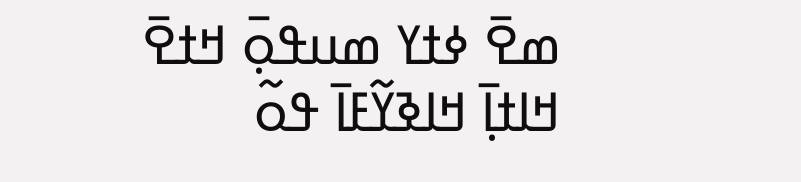ߘߐ߫ ߦߙߌ ߘߎߟߋ߲߫ ߞߙߐ߫ ߞߊߙߊ߲߫ ߞߊߢߌ߬ߓߊ߫ ߟߋ߬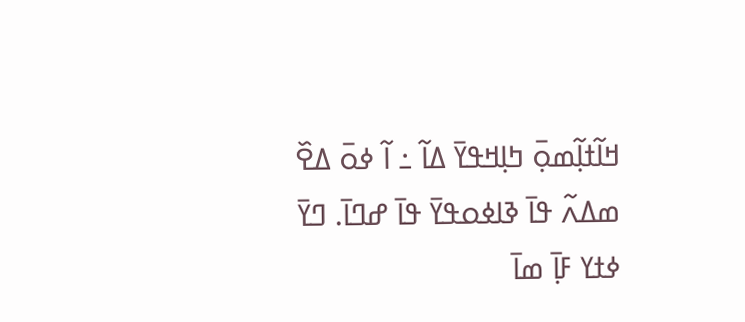ߞߊ߬ߙߊ߲߬ߘߋ߲߫ ߤߊ߲ߞߟߌ߫ ߡߊ߬ ߸ ߊ߬ ߦߋ߫ ߡߐ߰ ߘߡߍ߬ ߟߊ߫ ߢߊߦߋߟߌ߫ ߟߊ߫ ߝߣߊ߫. ߣߌ߫ ߦߙߌ ߓߊ߲߫ ߘߊ߫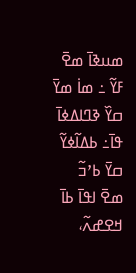ߘߎߢߊ߫ ߘߐ߫ ߓߌ߬ ߸ ߘߊ߭ ߘߌ߫ ߛߌ߰ ߢߣߊߡߦߊ߫ ߟߊ߫߸ ߕߡߊ߬ߦߌ߬ ߛߌ߫ ߕߴߏ߬ ߘߐ߫ ߊߟߊ߫ ߕߊ߫ ߞߐߝߍ߬،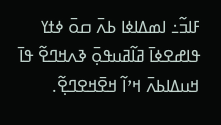ߓߊߏ߬߸ ߊߘߡߊߦߊ ߕߍ߫ ߛߋ߫ ߦߙߌ ߟߊߝߐߦߊ߫ ߥߊ߬ߥߎߟߋ߲߫ ߢߍߞߣߐ߬ ߟߊ߫ ߞߎߡߊߕߍ߫ ߞߴߊ߬ ߞߐ߫ߞߐߣߐ߲߬.